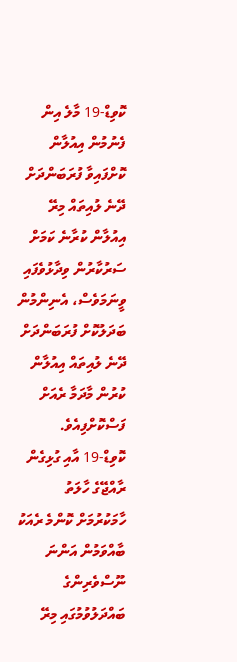ކޮވިޑް-19 މާލެ އިން ފެނުމުން އިއުލާން ކޮށްފައިވާ ފުރަބަންދަށް ދޭނެ ލުއިތައް މިރޭ އިއުލާން ކުރާނެ ކަމަށް ސަރުކާރުން ވިދާޅުވެފައި ވީނަމަވެސް، އެނިންމުން ބަދަލުކޮށް ފުރަބަންދަށް ދޭނެ ލުއިތައް އިއުލާން ކުރުން މާދަމާ ރެއަށް ފަސްކޮށްފިއެވެ.
ކޮވިޑް-19 އާއި ގުޅިގެން ރާއްޖޭގެ ހާލަތު ހާމަކުރުމަށް ކޮންމެ ރެއަކު ބާއްވަމުން އަންނަ ނޫސްވެރިންގެ ބައްދަލުވުމުގައި މިރޭ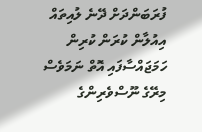ފުރަބަންދަށް ދޭނެ ލުއިތައް އިއުލާން ކުރަން ކުރިން ހަމަޖައްސާފައި އޮތް ނަމަވެސް މިރޭގެ ނޫސްވެރިންގެ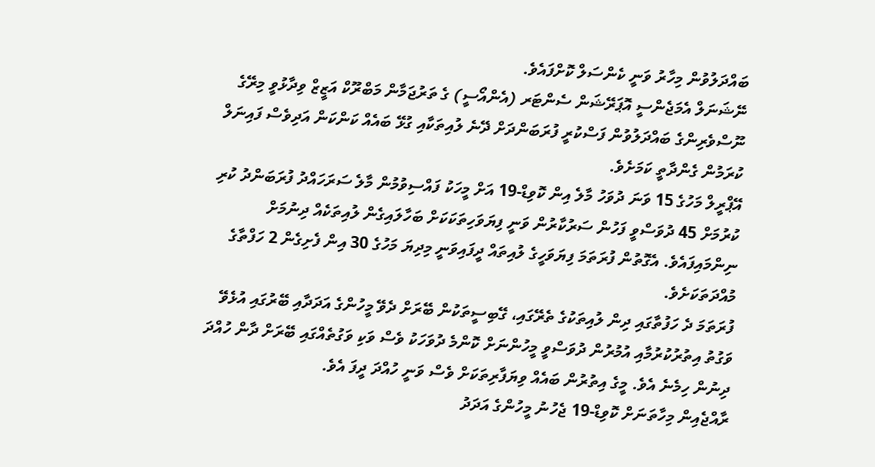ބައްދަލުވުން މިހާރު ވަނީ ކެންސަލް ކޮށްފައެވެ.
ނޭޝަނަލް އެމަޖެންސީ އޮޕަރޭޝަން ސެންޓަރ (އެންއޯސީ) ގެ ތަރުޖަމާން މަބްރޫކް އަޒީޒް ވިދާޅުވީ މިރޭގެ ނޫސްވެރިންގެ ބައްދަލުވުން ފަސްކުރީ ފުރަބަންދަށް ދޭނެ ލުއިތަކާއި ގުޅޭ ބައެއް ކަންކަން އަދިވެސް ފައިނަލް ކުރަމުން ގެންދާތީ ކަމަށެވެ.
އޭޕްރީލް މަހުގެ 15 ވަނަ ދުވަހު މާލެ އިން ކޮވިޑް-19 އަށް މީހަކު ފައްސިވުމުން މާލެ ސަރަހައްދު ފުރަބަންދު ކުރި ކުރުމަށް 45 ދުވަސްވީ ފަހުން ސަރުކާރުން ވަނީ ފިޔަވަހިތަކަކަށް ބަހާލައިގެން ލުއިތަކެއް ދިނުމަށް ނިންމައިފައެވެ. އެގޮތުން ފުރަތަމަ ފިޔަވަހީގެ ލުއިތައް ދީފައިވަނީ މިދިޔަ މަހުގެ 30 އިން ފެށިގެން 2 ހަފްތާގެ މުއްދަތަކަށެވެ.
ފުރަތަމަ ދެ ހަފުތާގައި ދިން ލުއިތަކުގެ ތެރޭގައި، ގޭބިސީތަކުން ބޭރަށް ދެވޭ މީހުންގެ އަދަދާއި ބޭރުގައި އުޅެވޭ ވަގުތު އިތުރުކުރުމާއި އުމުރުން ދުވަސްވީ މީހުންނަށް ކޮންމެ ދުވަހަކު ވެސް ވަކި ވަގުތެއްގައި ބޭރަށް ދާން ހުއްދަ ދިނުން ހިމެނެ އެވެ. މީގެ އިތުރުން ބައެއް ވިޔަފާރިތަކަށް ވެސް ވަނީ ހުއްދަ ދީފަ އެވެ.
ރާއްޖެއިން މިހާތަނަށް ކޮވިޑް-19 ޖެހުނު މީހުންގެ އަދަދު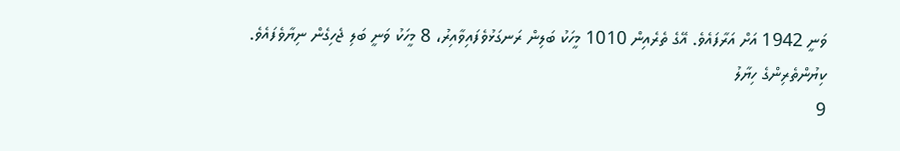ވަނީ 1942 އަށް އަރާފައެވެ. އޭގެ ތެރެއިން 1010 މީހަކު ބަލިން ރަނގަޅުވެފައިވާއިރު، 8 މީހަކު ވަނީ ބަލި ޖެހިގެން ނިޔާވެފައެވެ.
ކިޔުންތެރިންގެ ހިޔާލު
9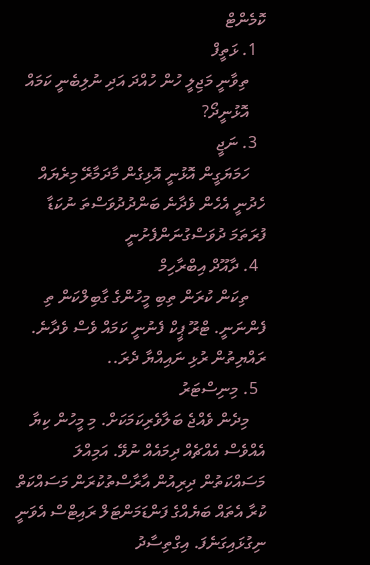ކޮމެންޓް
  1. ޅަތީފް
    ތިވާނީ މަޖިލީ ހުން ހުއްދަ އަދި ނުލިބެނީ ކަމައް
    އޮޅުނީދޯ?
  3. ނަޖީ
    ހަމަޔަގީން އޮޅުނީ އޮޅިގެން މާދަމާރޭ މިރެޔައް ހެދުނީ އެހެން ވެދާނެ ބަންދުދުވަސްތަ ނުކަޑާ ފުރަތަމަ ދުވަސްގުނަންފެށުނީ
  4. ދާއޫދް އިބްރާހިމް
    ތިކަން ކުރަން ތިބި މީހުންގެ ގާބިލްކަން ތި ފެންނަނީ. ޓްރޫ ޕީކް ފެނުނީ ކަމައް ވެސް ވެދާނެ. ރައްޔިތުން ރުޅި ނައިއްޔާ ދެރަ..
  5. މިނިސްޓަރު
    މިދެން ވެއްޖެ ބަލާވެރިކަމަކަށް. މި މީހުން ކިޔާ އެއްވެސް އެއްޗެއް ދިމައެއް ނުވޭ. އަމިއްލަ މަސައްކަތުން ދިރިއުން އާރާސްތުކުރަން މަސައްކަތް ކުރާ އެތައް ބަޔެއްގެ ފަންޑަމަންޓަލް ރައިޓްސް އެވަނީ ނިގުޅައިގަނެފަ. އިގްތިސާދު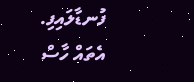ފުނޑާލައިފި. އެތައް ހާސް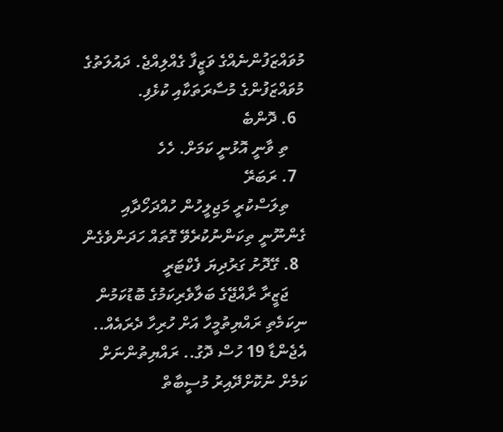މުވައްޒަފުންނެއްގެ ވަޒީފާ ގެއްލިއްޖެ. ދައުލަތުގެ މުވައްޒަފުންގެ މުސާރަތަކާއި ކުޅެފި.
  6. ދޮންބެ
    ތި ވާނީ އޮޅުނީ ކަމަށް. ހެހެ
  7. ރަބަރޭ
    ތިލަސްކުރީ މަޖިލީހުން ހުއްދަހޯދާއި ގެންނޫނީ ތިކަންނުކުރެވޭ ގޮތައް ހަދަންވެގެން
  8. ގޭދޮށު ގަރުދިޔަ ފެކްޓަރީ
    ޖަޒީރާ ރާއްޖޭގެ ބަލާވެރިކަމުގެ ބޮޑުކަމުން ނިކަމެތި ރައްޔިތުމީހާ އަށް ހުރިހާ ދެރައެއް.. އެޖެންޑާ 19 ހުސް ދޮގު.. ރައްޔިތުންނަށް ކަމެށް ނުކޮށްދޭއިރު މުސީބާތް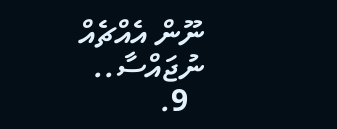ނޫން އެއްޗެއް ނުޖައްސާ..
  9.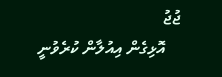ޖުޖު
    އޮޅިގެން އިއުލާން ކުރެވުނީ